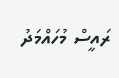ރައީސް މުހައްމަދު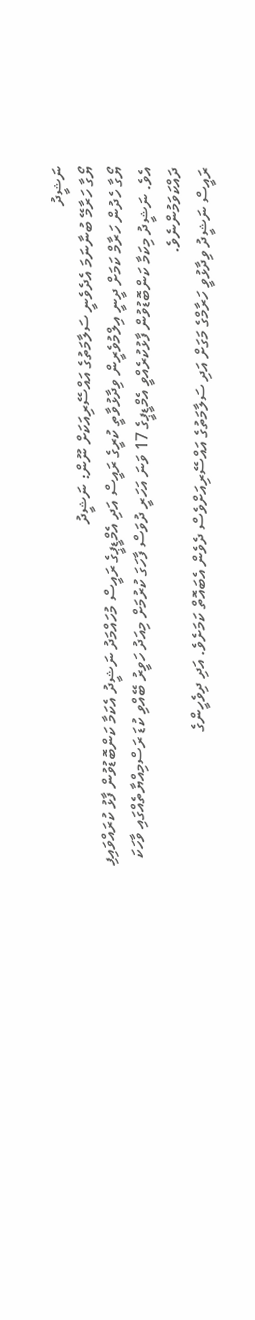ނަޝީދު
ޔޯގާ ހަރާމޭ ބުނާނަމަ އެދެވެނީ ސަލާމަތުގެ އައްސޭރިއަކަށް ނޫން: ނަޝީދު
ޔޯގާ ހެދުން ހަރާމް ކަމަށް ދީނީ އިލްމުވެރީން ވިދާޅުވާތީ ކުރީގެ ރައީސް އަދި އެމްޑީޕީގެ ރައީސް މުހައްމަދު ނަޝީދު އެކަމާ ކަންބޮޑުވުން ފާޅު ކުރައްވައިފި އެވެ. ނަޝީދު މިކަމާ ކަންބޮޑުވުން ފާޅުކުރެއްވީ އެމްޑީޕީގެ 17 ވަނަ އަހަރީ ދުވަސް ފާހަގަ ކުރުމަށް މިއަދު ހަވީރު ބޭއްވި ކުޑަ ރަސްމިއްޔާތެއްގައި ވާހަކަ ދައްކަވަމުންނެވެ.
ރައީސް ނަޝީދު ވިދާޅުވީ ހަރާމްގެ މަގަށް އަދި ސަލާމަތުގެ އައްސޭރިއަށްވެސް ދެވެން އެބައޮތް ކަމަށެވެ. އަދި ދިވެހީންގެ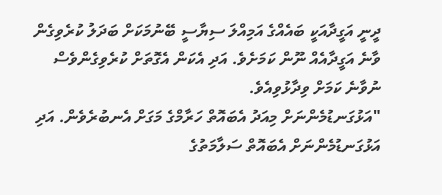ދީނީ އަގީދާއަކީ ބައެއްގެ އަމިއްލަ ސިޔާސީ ބޭނުމަކަށް ބަދަލު ކުރެވިގެން ވާނެ އަގީދާއެއް ނޫން ކަމަށެވެ. އަދި އެކަން އެގޮތަށް ކުރެވިގެންވެސް ނުވާނެ ކަމަށް ވިދާޅުވިއެވެ.
"އަޅުގަނޑުމެންނަށް މިއަދު އެބައޮތް ހަރާމްގެ މަގަށް އެނބުރެވެން. އަދި އަޅުގަނޑުމެންނަށް އެބައޮތް ސަލާމަތުގެ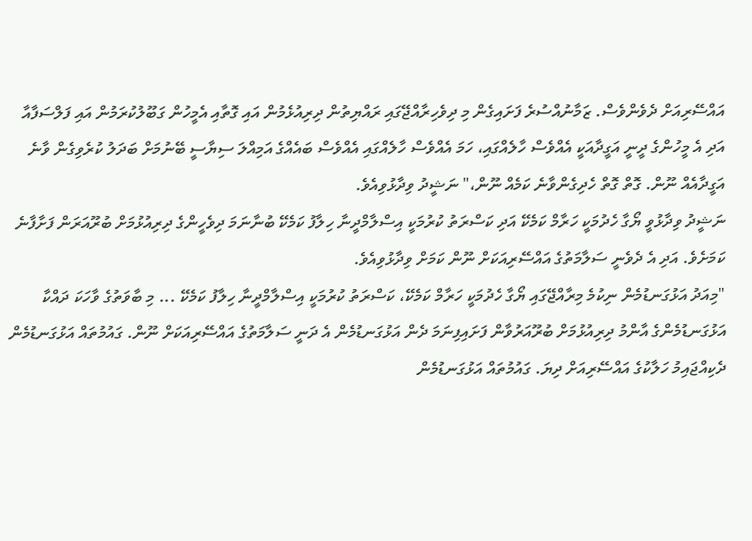އައްސޭރިއަށް ދެވެންވެސް. ޒަމާނުއްސުރެ ފަށައިގެން މި ދިވެހިރާއްޖޭގައި ރައްޔިތުން ދިރިއުޅެމުން އައި ގޮތާއި އެމީހުން ގަބޫލުކުރަމުން އައި ފަލްސަފާއާ އަދި އެ މީހުންގެ ދީނީ އަގީދާއަކީ އެއްވެސް ހާލެއްގައި، ހަމަ އެއްވެސް ހާލެއްގައި އެއްވެސް ބައެއްގެ އަމިއްލަ ސިޔާސީ ބޭނުމަށް ބަދަލު ކުރެވިގެން ވާނެ އަގީދާއެއް ނޫން. ގޮތް ގޮތް ހެދިގެންވާނެ ކަމެއް ނޫން،" ނަޝީދު ވިދާޅުވިއެވެ.
ނަޝީދު ވިދާޅުވީ ޔޯގާ ހެދުމަކީ ހަރާމް ކަމެކޭ އަދި ކަސްރަތު ކުރުމަކީ އިސްލާމްދީނާ ހިލާފު ކަމެކޭ ބުނާނަމަ ދިވެހީންގެ ދިރިއުޅުމަށް ބުރޫއަރަން ފަށާފާނެ ކަމަށެވެ. އަދި އެ ދެވެނީ ސަލާމަތުގެ އައްސޭރިއަކަށް ނޫން ކަމަށް ވިދާޅުވިއެވެ.
"މިއަދު އަޅުގަނޑުމެން ނިކުމެ މިރާއްޖޭގައި ޔޯގާ ހެދުމަކީ ހަރާމް ކަމެކޭ، ކަސްރަތު ކުރުމަކީ އިސްލާމްދީނާ ހިލާފު ކަމެކޭ ... މި ބާވަތުގެ ވާހަކަ ދައްކާ އަޅުގަނޑުމެންގެ އާންމު ދިރިއުޅުމަށް ބުރޫއަރުވާން ފަށައިފިނަމަ ދެން އަޅުގަނޑުމެން އެ ދަނީ ސަލާމަތުގެ އައްސޭރިއަކަށް ނޫން. ގައުމުތައް އަޅުގަނޑުމެން ދެކިއްޖައިމު ހަލާކުގެ އައްސޭރިއަށް ދިޔަ. ގައުމުތައް އަޅުގަނޑުމެން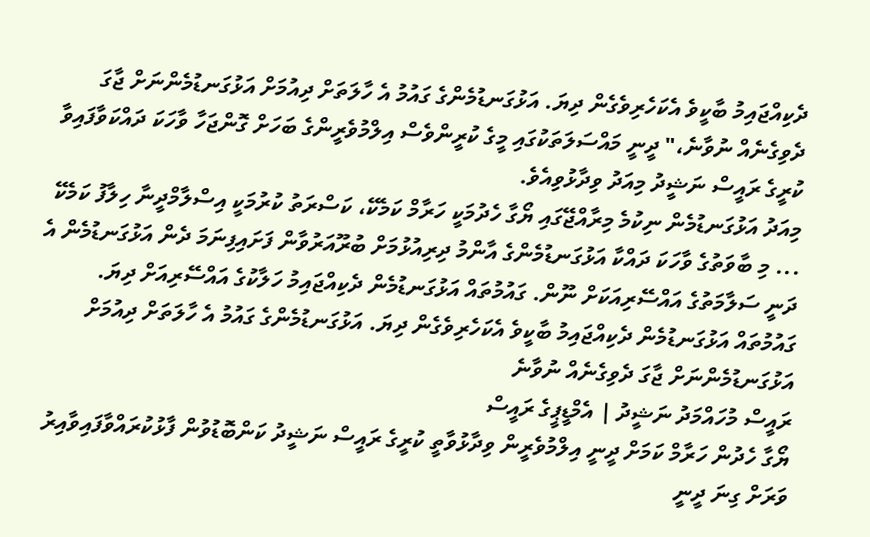ދެކިއްޖައިމު ބާކީވެ އެކަހެރިވެގެން ދިޔަ. އަޅުގަނޑުމެންގެ ގައުމު އެ ހާލަތަށް ދިއުމަށް އަޅުގަނޑުމެންނަށް ޖާގަ ދެވިގެނެއް ނުވާނެ،" ދީނީ މައްސަލަތަކުގައި މީގެ ކުރީންވެސް އިލްމުވެރީންގެ ބަހަށް ގޮންޖަހާ ވާހަކަ ދައްކަވާފައިވާ ކުރީގެ ރައީސް ނަޝީދު މިއަދު ވިދާޅުވިއެވެ.
މިއަދު އަޅުގަނޑުމެން ނިކުމެ މިރާއްޖޭގައި ޔޯގާ ހެދުމަކީ ހަރާމް ކަމެކޭ، ކަސްރަތު ކުރުމަކީ އިސްލާމްދީނާ ހިލާފު ކަމެކޭ ... މި ބާވަތުގެ ވާހަކަ ދައްކާ އަޅުގަނޑުމެންގެ އާންމު ދިރިއުޅުމަށް ބުރޫއަރުވާން ފަށައިފިނަމަ ދެން އަޅުގަނޑުމެން އެ ދަނީ ސަލާމަތުގެ އައްސޭރިއަކަށް ނޫން. ގައުމުތައް އަޅުގަނޑުމެން ދެކިއްޖައިމު ހަލާކުގެ އައްސޭރިއަށް ދިޔަ. ގައުމުތައް އަޅުގަނޑުމެން ދެކިއްޖައިމު ބާކީވެ އެކަހެރިވެގެން ދިޔަ. އަޅުގަނޑުމެންގެ ގައުމު އެ ހާލަތަށް ދިއުމަށް އަޅުގަނޑުމެންނަށް ޖާގަ ދެވިގެނެއް ނުވާނެ
ރައީސް މުހައްމަދު ނަޝީދު | އެމްޑީޕީގެ ރައީސް
ޔޯގާ ހެދުން ހަރާމް ކަމަށް ދީނީ އިލްމުވެރީން ވިދާޅުވާތީ ކުރީގެ ރައީސް ނަޝީދު ކަންބޮޑުވުން ފާޅުކުރައްވާފައިވާއިރު ވަރަށް ގިނަ ދީނީ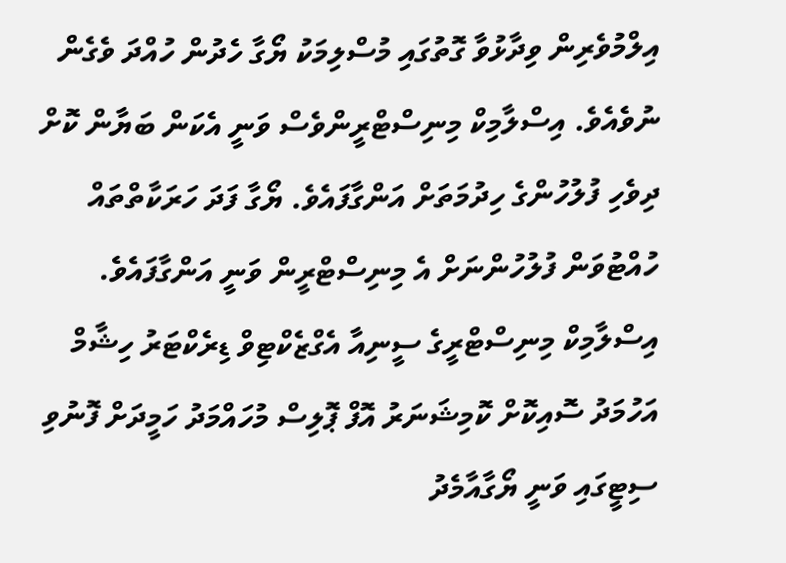އިލްމުވެރިން ވިދާޅުވާ ގޮތުގައި މުސްލިމަކު ޔޯގާ ހެދުން ހުއްދަ ވެގެން ނުވެއެވެ. އިސްލާމިކް މިނިސްޓްރީންވެސް ވަނީ އެކަން ބަޔާން ކޮށް ދިވެހި ފުލުހުންގެ ހިދުމަތަށް އަންގާފައެވެ. ޔޯގާ ފަދަ ހަރަކާތްތައް ހުއްޓުވަން ފުލުހުންނަށް އެ މިނިސްޓްރީން ވަނީ އަންގާފައެވެ.
އިސްލާމިކް މިނިސްޓްރީގެ ސީނިއާ އެގްޒެކްޓިވް ޑިރެކްޓަރު ހިޝާމް އަހުމަދު ސޮއިކޮށް ކޮމިޝަނަރު އޮފް ޕޮލިސް މުހައްމަދު ހަމީދަށް ފޮނުވި ސިޓީގައި ވަނީ ޔޯގާއާމެދު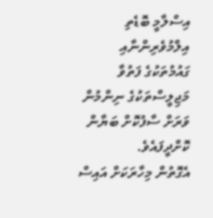އިސްލާމީ ބޮޑެތި އިލްމުވެރިންނާއި ގައުމުތަކުގެ ފަތުވާ މަޖިލީސްތަކުގެ ނިންމުން ވަރަށް ސާފުކޮށް ބަޔާން ކޮށްދީފައެވެ.
އެގޮތުން މިހާރަކަށް އައިސް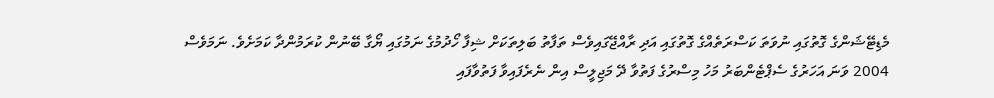މެޑިޓޭޝަންގެ ގޮތުގައި ނުވަތަ ކަސްރަތެއްގެ ގޮތުގައި އަދި ރާއްޖޭގައިވެސް ތަފާތު ބަލިތަކަށް ޝިފާ ހޯދުމުގެ ނަމުގައި ޔޯގާ ބޭނުން ކުރަމުންދާ ކަމަށެވެ. ނަމަވެސް 2004 ވަނަ އަހަރުގެ ސެޕްޓެންބަރު މަހު މިސްރުގެ ފަތުވާ ދޭ މަޖިލީސް އިން ނެރެފައިވާ ފަތުވާފައި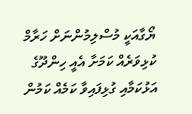ޔޯގާއަކީ މުސްލިމުންނަށް ހަރާމް ކުޅިވަރެއް ކަމަށާ އެއީ ހިންދޫގެ އަޅުކަމާއި ގުޅިފައިވާ ކަމެއް ކަމުން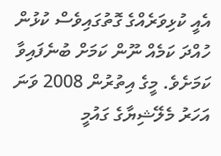އެއީ ކުޅިވަރެއްގެ ގޮތުގައިވެސް ކުޅުން ހުއްދަ ކަމެއް ނޫން ކަމަށް ބުނެފައިވާ ކަމަށެވެ. މީގެ އިތުރުން 2008 ވަނަ އަހަރު މެލޭޝިޔާގެ ގައުމީ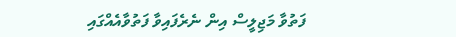ފަތުވާ މަޖިލީސް އިން ނެރެފައިވާ ފަތުވާއެއްގައި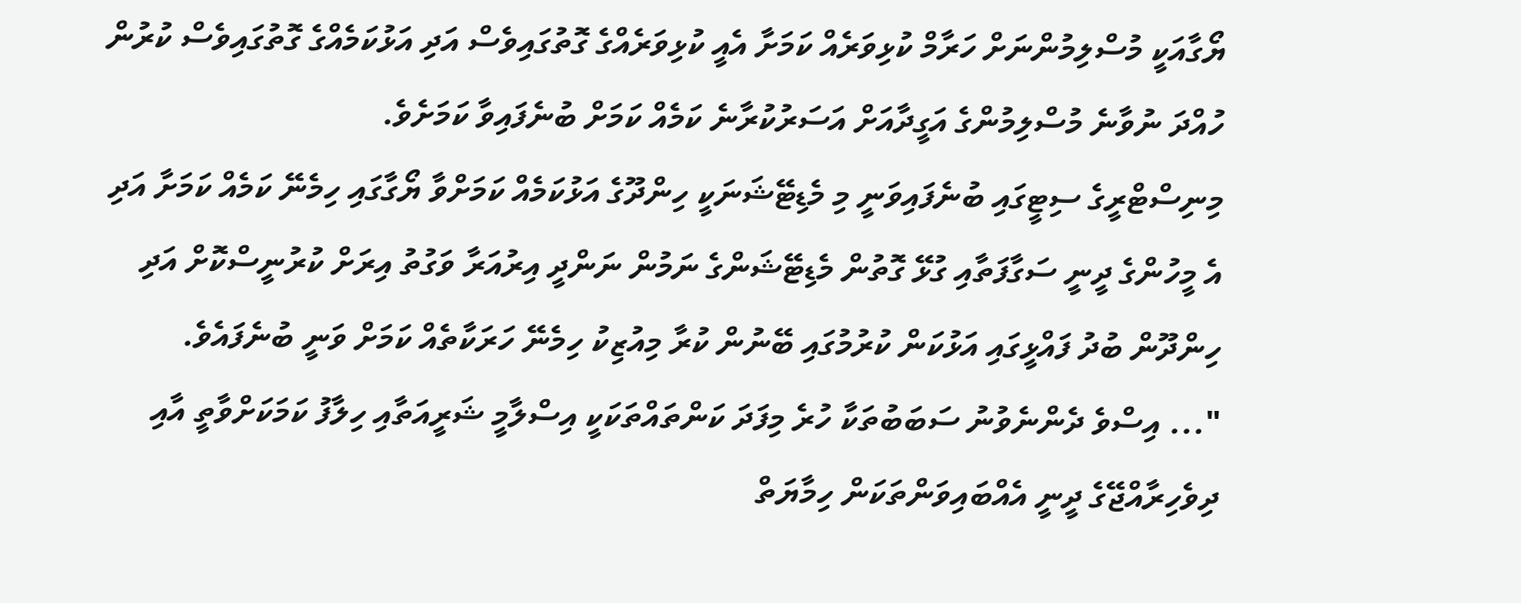ޔޯގާއަކީ މުސްލިމުންނަށް ހަރާމް ކުޅިވަރެއް ކަމަށާ އެއީ ކުޅިވަރެއްގެ ގޮތުގައިވެސް އަދި އަޅުކަމެއްގެ ގޮތުގައިވެސް ކުރުން ހުއްދަ ނުވާނެ މުސްލިމުންގެ އަގީދާއަށް އަސަރުކުރާނެ ކަމެއް ކަމަށް ބުނެފައިވާ ކަމަށެވެ.
މިނިސްޓްރީގެ ސިޓީގައި ބުނެފައިވަނީ މި މެޑިޓޭޝަނަކީ ހިންދޫގެ އަޅުކަމެއް ކަމަށްވާ ޔޯގާގައި ހިމެނޭ ކަމެއް ކަމަށާ އަދި އެ މީހުންގެ ދީނީ ސަގާފަތާއި ގުޅޭ ގޮތުން މެޑިޓޭޝަންގެ ނަމުން ނަންދީ އިރުއަރާ ވަގުތު އިރަށް ކުރުނީސްކޮށް އަދި ހިންދޫން ބުދު ފައްޅީގައި އަޅުކަން ކުރުމުގައި ބޭނުން ކުރާ މިއުޒިކު ހިމެނޭ ހަރަކާތެއް ކަމަށް ވަނީ ބުނެފައެވެ.
"... އިސްވެ ދެންނެވުނު ސަބަބުތަކާ ހުރެ މިފަދަ ކަންތައްތަކަކީ އިސްލާމީ ޝަރީއަތާއި ހިލާފު ކަމަކަށްވާތީ އާއި ދިވެހިރާއްޖޭގެ ދީނީ އެއްބައިވަންތަކަން ހިމާޔަތް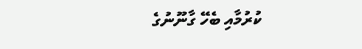ކުރުމާއި ބެހޭ ގާނޫނުގެ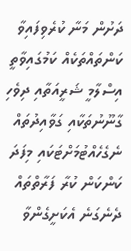ދަށުން މަނާ ކުރެވިފައިވާ ކަންތައްތަކެއް ކަމުގައިވާތީ އިސްލާމީ ޝަރީއަތާއި ދިވެހި ގާނޫނުތަކާއި ގަވާއިދުތައް ނެގެހެއްޓުމަށްޓަކައި މިފަދަ ކަންކަން ކުރާ ފަރާތްތައް ދެނެގަނެ އެކަށީގެންވާ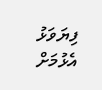ފިޔަވަޅު އެޅުމަށް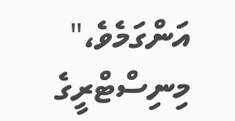އަންގަމެވެ،" މިނިސްޓްރީގެ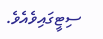ސިޓީގައިވެއެވެ.